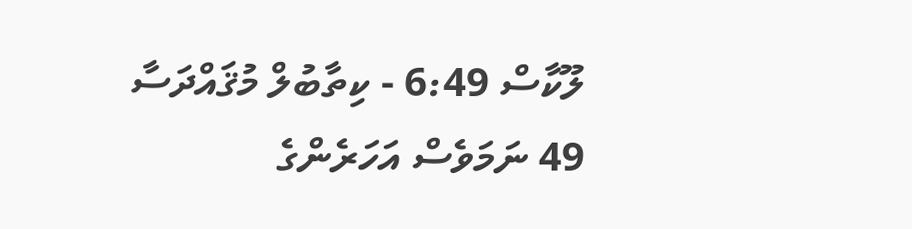ލޫކާސް 6:49 - ކިތާބުލް މުޤައްދަސާ
49 ނަމަވެސް އަހަރެންގެ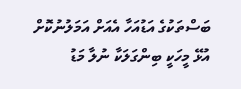ބަސްތަކުގެ އަޑުއަހާ އެއަށް އަމަލުނުކޮށް އުޅޭ މީހަކީ ބިންގަލަކާ ނުލާ މަޑު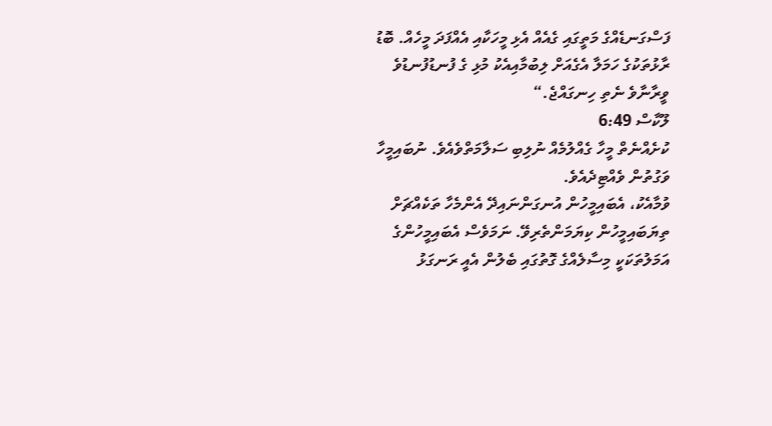ފަސްގަނޑެއްގެ މަތީގައި ގެއެއް އެޅި މީހަކާއި އެއްފަދަ މީހެއް. ބޮޑު ރާޅުތަކުގެ ހަމަލާ އެގެއަށް ލިބުމާއިއެކު މުޅި ގެ ފުނޑުފުނޑުވެ ވީރާނާވެ ނެތި ހިނގައްޖެ.“
ލޫކާސް 6:49
ކުށެއްނެތް މީހާ ގެއްލުމެއް ނުލިބި ސަލާމަތްވެއެވެ. ނުބައިމީހާ ވަގުތުން ވެއްޓިދެއެވެ.
ވުމާއެކު، އެބައިމީހުން އުނގަންނައިދޭ އެންމެހާ ތަކެއްޗަށް ތިޔަބައިމީހުން ކިޔަމަންތެރިވޭ. ނަމަވެސް އެބައިމީހުންގެ އަމަލުތަކަކީ މިސާލެއްގެ ގޮތުގައި ބެލުން އެއީ ރަނގަޅު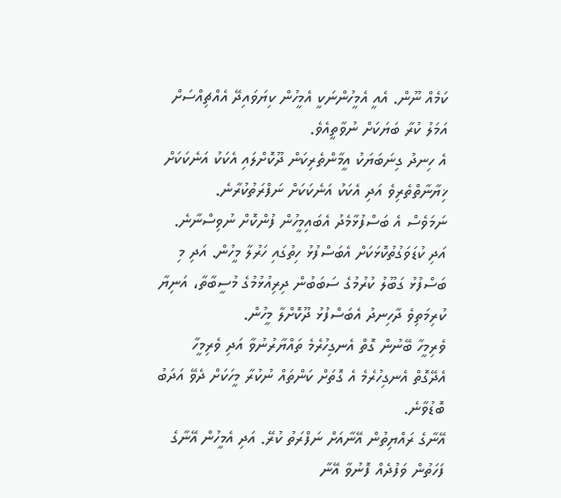ކަމެއް ނޫން. އެއީ އެމީހުންނަކީ އެމީހުން ކިޔަވައިދޭ އެއްޗިއްސަށް އަމަލު ކުރާ ބަޔަކަށް ނުވާތީއެވެ.
އެ ހިނދު ގިނަބަޔަކު އީމާންތެރިކަން ދޫކޮށްލައި އެކަކު އަނެކަކަށް ޚިޔާނާތްތެރިވެ އަދި އެކަކު އަނެކަކަށް ނަފްރަތުކުރާނެ.
ނަމަވެސް އެ ބަސްފުޅާމެދު އެބައިމީހުން ފުންކޮށް ނުވިސްނާނެ. އަދި ކުޑަވަގުތުކޮޅަކަށް އެބަސްފުޅު ހިތުގައި ހަރުލާ މީހުން. އަދި މި ބަސްފުޅު ގަބޫލު ކުރުމުގެ ސަބަބުން ދިރިއުޅުމުގެ މުސީބާތާ، އަނިޔާ ކުރިމަތިވެ ދާހިނދު އެބަސްފުޅު ދޫކޮށްލާ މީހުން.
ވެރިމީހާ ބޭނުން ގޮތް އެނގިހުރެމެ ތައްޔާރުނުވާ އަދި ވެރިމީހާ އެދޭގޮތް އެނގިހުރެމެ އެ ގޮތަށް ކަންތައް ނުކުރާ މީހަކަށް ދެވޭ އަދަބު ބޮޑުވާނެ.
އޭނާގެ ރައްޔިތުން އޭނާއަށް ނަފްރަތު ކުރޭ. އަދި އެމީހުން އޭނާގެ ފަހަތުން ވަފުދެއް ފޮނުވާ އޭނާ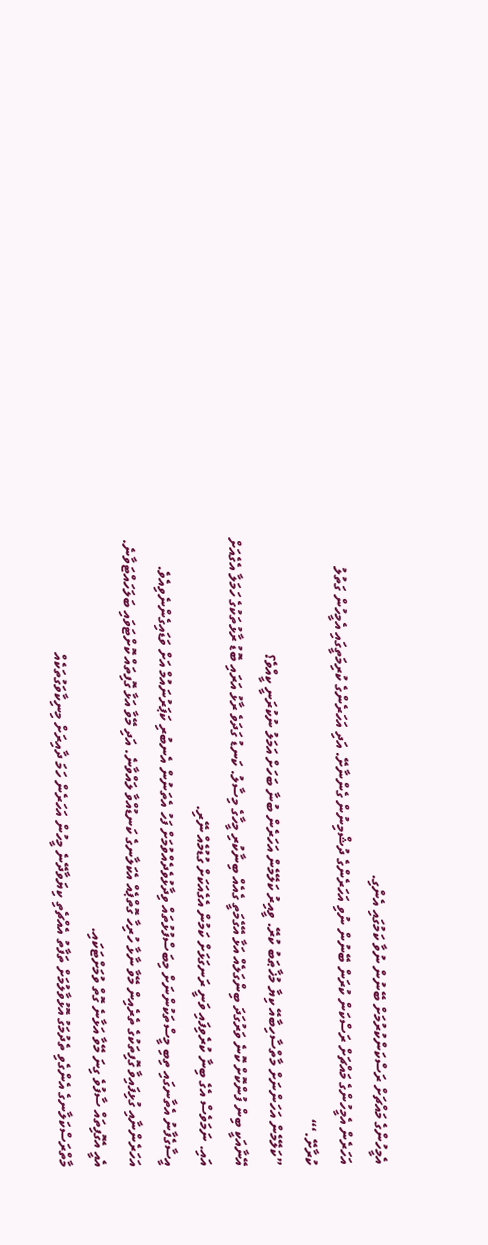އެމީހުންގެ މައްޗަށް ރަސްކަންކުރުމަށް ބޭނުން ނުވާ ކަމުގައި އެންގި.
އަހަރެން އެމީހުންގެ މައްޗަށް ރަސްކަން ކުރަން ބޭނުން ނުވި އަހަރެންގެ ދުޝްމިނުން ގެންނާށޭ. އަދި އަހަރެންގެ ކުރިމަތީގައި އެމީހުން ގަތުލު ކުރާށޭ.‘“
”ކަލޭމެން އަހަންނަށް މާތްސާހިބާއޭ ކިޔާ މުޚާޠަބު ކުރޭ. ވީއިރު ކަލޭމެން އަހަރެން ބުނާ ބަހަށް އަމަލު ނުކުރަނީ ކީއްވެ؟
އޭނާއަކީ ބިން ފުންކޮށް ކޮނެ ވަރުގަދަ ބިންގަލެއް އަޅާ އޭގެމަތީ ގެއެއް ބިނާކުރި މީހާގެ މިސާލު. ކަނޑު ގަދަވެ ރާޅު އަރައި ބޮޑު ރާޅުތަކުގެ ހަމަލާ އެގެއަށް އައި. ނަމަވެސް އެގެ ބިނާ ކުރެވިފައި ވަނީ ރަނގަޅަށް ކަމުން އެގެއަކަށް ގުޑުމެއް ނޭރި.
އީސާގެފާނު އެތާނގައި ތިބި މީސްތަކުންނަށް މިބަސްފުޅުތައް ވިދާޅުވެދެއްވުމަށް ފަހު އެތަނުން އެނބުރި ކަޕަރުނައުމް އަށް ވަޑައިގެންނެވިއެވެ.
އަހަރެންނާއި ގުޅިފައިވާ ގޮފިތަކުގެ ތެރެއިން މޭވާ ނާޅާ ހުރިހާ ގޮތްޕެއް އެކަލާނގެ ކަނޑުއްވާ ލައްވާނެ. އަދި މޭވާ އަޅާ ގޮފިތައް ކޮށްޓަވައި ބަލަހައްޓަވާނެ. އެއީ އެގޮފިތައް ސާފުވެ ގިނަ މޭވާ އަޅާނެ ގޮތް ވުމަށްޓަކައި.
މާތްރަސްކަލާނގެ އެންގެވި ތެދުމަގު އޮޅުވާލުމަށް ތަފާތު އެއްޗެތި ކިޔަވާދޭނެ މީހުން އަހަރެން ހަމަ ދާއިރަށް މިނިކާވަގުތަކެއް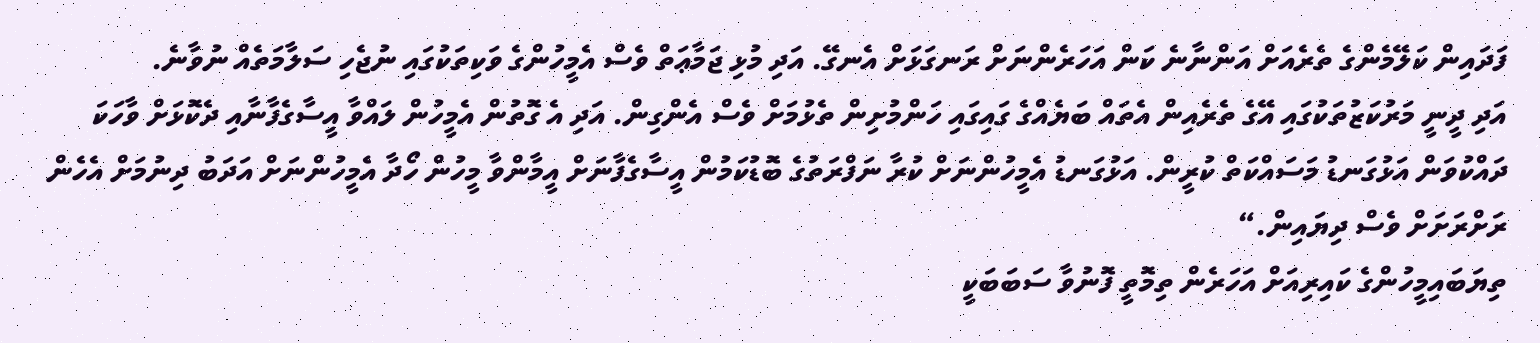ފަދައިން ކަލޭމެންގެ ތެރެއަށް އަންނާނެ ކަން އަހަރެންނަށް ރަނގަޅަށް އެނގޭ. އަދި މުޅި ޖަމާޢަތް ވެސް އެމީހުންގެ ވަކިތަކުގައި ނުޖެހި ސަލާމަތެއް ނުވާނެ.
އަދި ދީނީ މަރުކަޒުތަކުގައި އޭގެ ތެރެއިން އެތައް ބަޔެއްގެ ގައިގައި ހަންމުށިން ތެޅުމަށް ވެސް އެންގިން. އަދި އެ ގޮތުން އެމީހުން ލައްވާ އީސާގެފާނާއި ދެކޮޅަށް ވާހަކަ ދައްކުވަން އަޅުގަނޑު މަސައްކަތް ކުރީން. އަޅުގަނޑު އެމީހުންނަށް ކުރާ ނަފްރަތުގެ ބޮޑުކަމުން އީސާގެފާނަށް އީމާންވާ މީހުން ހޯދާ އެމީހުންނަށް އަދަބު ދިނުމަށް އެހެން ރަށްރަށަށް ވެސް ދިޔައިން.“
ތިޔަބައިމީހުންގެ ކައިރިއަށް އަހަރެން ތިމޮތީ ފޮނުވާ ސަބަބަކީ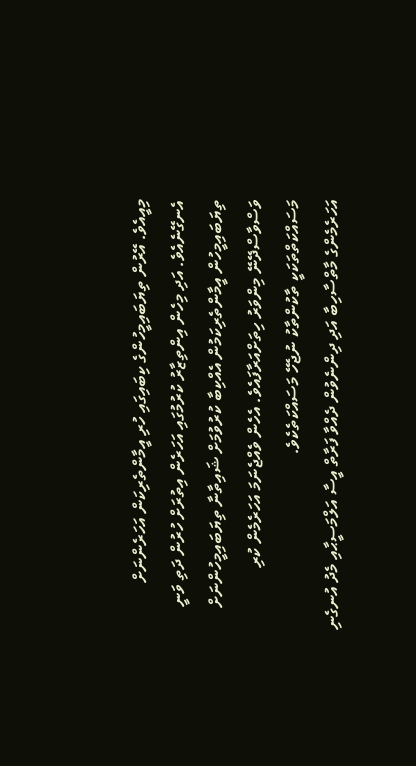މިއީއެވެ. އޭރުން ތިޔަބައިމީހުންގެ ކިބައިގައި ހުރި އީމާންތެރިކަން އަހަރެންނަށް އެނގޭނެއެވެ. އަދި މިހެން އިންތިޒާރު ކުރުމުގައި އަހަރެން އިތުރަށް ހުރުން ދަތި ވަނީ ތިޔަބައިމީހުން އީމާންތެރިކަމުން އެއްކިބާ ކުރުވުމަށް ޝައިތާނާ ތިޔަބައިމީހުންނަށް ވަސްވާސްދޭނޭ މިންވަރު ހިތަށްއަރާފައެވެ. އެހެން ވެއްޖެނަމަ އަހަރެމެން ކުރި މަސައްކަތްތަކަކީ ތާކުންތާކު ނުޖެހޭ މަސައްކަތެކެވެ.
އަހަރެމެންގެ މާތްސާހިބާ އަދި ދިންނެވުން ދެއްވާ ފަރާތް އީސާ އަލްމަސީޙާއި މެދު އުނގެނި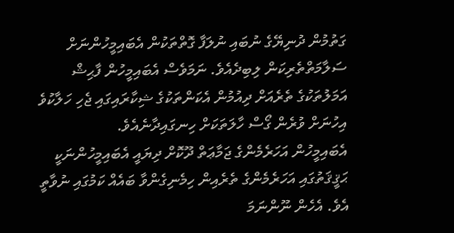ގަތުމުން ދުނިޔޭގެ ނުބައި ނުލަފާ ގޮތްތަކުން އެބައިމީހުންނަށް ސަލާމަތްތެރިކަން ލިބިދެއެވެ. ނަމަވެސް އެބައިމީހުން ފާޙިޝް އަމަލުތަކުގެ ތެރެއަށް ދިއުމުން އެކަންތަކުގެ ޝިކާރައިގައި ޖެހި ހަލާކުވެ އިހުނަށް ވުރެން ގޯސް ހާލަތަކަށް ހިނގައިދާނެއެވެ.
އެބައިމީހުން އަހަރެމެންގެ ޖަމާޢަތް ދޫކޮށް ދިޔައީ އެބައިމީހުންނަކީ ޙަޤީޤަތުގައި އަހަރެމެންގެ ތެރެއިން ހިމެނިގެންވާ ބައެއް ކަމުގައި ނުވާތީ އެވެ. އެހެން ނޫންނަމަ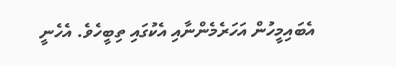އެބައިމީހުން އަހަރެމެންނާއި އެކުގައި ތިބީހެވެ. އެހެނީ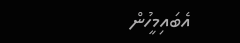އެބައިމީހުން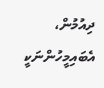ދިއުމުން، އެބައިމީހުންނަކީ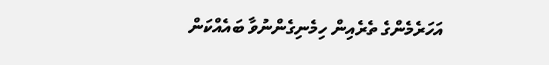އަހަރެމެންގެ ތެރެއިން ހިމެނިގެންނުވާ ބައެއްކަން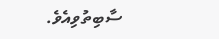ސާބިތުވިއެވެ.